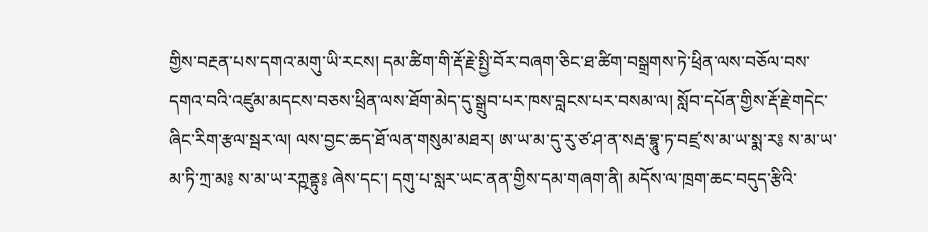གྱིས་བརྔན་པས་དགའ་མགུ་ཡི་རངས། དམ་ཚིག་གི་རྡོ་རྗེ་སྤྱི་བོར་བཞག་ཅིང་ཐ་ཚིག་བསྒྲགས་ཏེ་ཕྲིན་ལས་བཅོལ་བས་དགའ་བའི་འཛུམ་མདངས་བཅས་ཕྲིན་ལས་ཐོག་མེད་དུ་སྒྲུབ་པར་ཁས་བླངས་པར་བསམ་ལ། སློབ་དཔོན་གྱིས་རྡོ་རྗེ་གདེང་ཞིང་རིག་རྩལ་སྦར་ལ། ལས་བྱང་ཆད་ཐོ་ལན་གསུམ་མཐར། ཨ་ཡ་མ་དུ་རུ་ཙ་ཤ་ན་སརྦ་བྷཱུ་ཏ་བཛྲ་ས་མ་ཡ་སྨ་ར༔ ས་མ་ཡ་མ་ཏི་ཀྲ་མ༔ ས་མ་ཡ་རཀྵནྟུ༔ ཞེས་དང་། དགུ་པ་སླར་ཡང་ནན་གྱིས་དམ་གཞག་ནི། མདོས་ལ་ཁྲག་ཆང་བདུད་རྩིའི་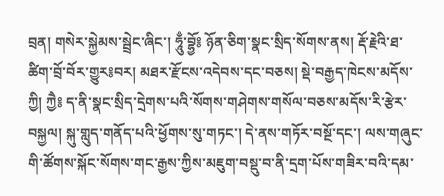བྲན། གསེར་སྐྱེམས་སྦྲེང་ཞིང་། ཧཱུྃ་བྷྱོ༔ ཉོན་ཅིག་སྣང་སྲིད་སོགས་ནས། རྡོ་རྗེའི་ཐ་ཚིག་བྲོ་བོར་གྱུར༔བར། མཐར་རྫོངས་འདེབས་དང་བཅས། སྡེ་བརྒྱད་ཁེངས་མདོས་ཀྱི། ཀྱཻ༔ ད་ནི་སྣང་སྲིད་དྲེགས་པའི་སོགས་གཤེགས་གསོལ་བཅས་མདོས་རི་རྩེར་བསྐྱལ། སྐུ་གླུད་གནོད་པའི་ཕྱོགས་སུ་གཏང་། དེ་ནས་གཏོར་བསྔོ་དང་། ལས་གཞུང་གི་ཚོགས་སྐོང་སོགས་གང་རྒྱས་ཀྱིས་མཇུག་བསྡུ་བ་ནི་དྲག་པོས་གཟིར་བའི་དམ་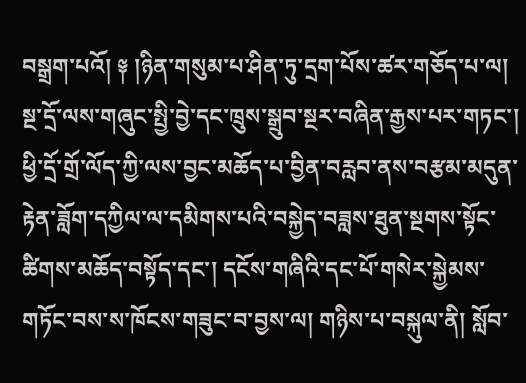བསྒྲག་པའོ། ༈ །ཉིན་གསུམ་པ་ཤིན་ཏུ་དྲག་པོས་ཚར་གཅོད་པ་ལ། སྔ་དྲོ་ལས་གཞུང་སྤྱི་བྱེ་དང་ཁྲུས་སྒྲུབ་སྔར་བཞིན་རྒྱས་པར་གཏང་། ཕྱི་དྲོ་གྲོ་ལོད་ཀྱི་ལས་བྱང་མཆོད་པ་བྱིན་བརླབ་ནས་བརྩམ་མདུན་རྟེན་ཟློག་དཀྱིལ་ལ་དམིགས་པའི་བསྐྱེད་བཟླས་ཐུན་སྔགས་སྟོང་ཚིགས་མཆོད་བསྟོད་དང་། དངོས་གཞིའི་དང་པོ་གསེར་སྐྱེམས་གཏོང་བས་ས་ཁོངས་གཟུང་བ་བྱས་ལ། གཉིས་པ་བསྐུལ་ནི། སློབ་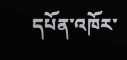དཔོན་འཁོར་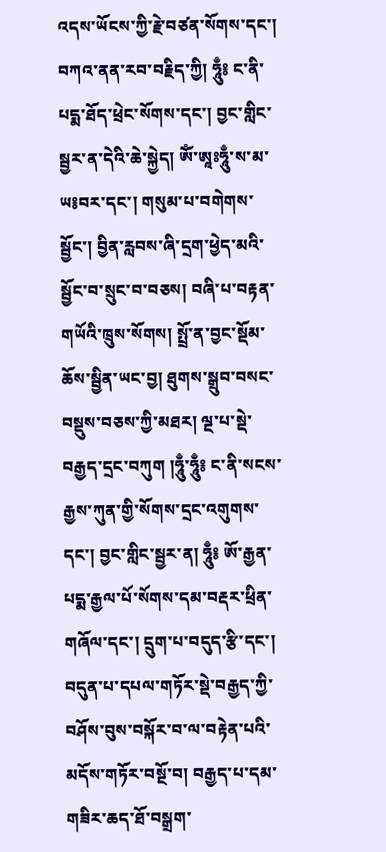འདས་ཡོངས་ཀྱི་རྗེ་བཙན་སོགས་དང་། བཀའ་ནན་རབ་བརྗིད་ཀྱི། ཧཱུྃ༔ ང་ནི་པདྨ་ཐོད་ཕྲེང་སོགས་དང་། བྱང་གླིང་སྦྱར་ན་དེའི་ཆེ་སྐྱེད། ཨོཾ་ཨཱཿཧཱུྃ་ས་མ་ཡ༔བར་དང་། གསུམ་པ་བགེགས་སྦྱོང་། བྱིན་རླབས་ཞི་དྲག་ཕྱེད་མའི་སྦྱོང་བ་སྲུང་བ་བཅས། བཞི་པ་བརྟན་གཡོའི་ཁྲུས་སོགས། སྤྲོ་ན་བྱང་སྡོམ་ཆོས་སྦྱིན་ཡང་བྱ། ཐུགས་སྒྲུབ་བསང་བསྡུས་བཅས་ཀྱི་མཐར། ལྔ་པ་སྡེ་བརྒྱད་དྲང་བཀུག །ཧཱུྃ་ཧཱུྃ༔ ང་ནི་སངས་རྒྱས་ཀུན་གྱི་སོགས་དྲང་འགུགས་དང་། བྱང་གླིང་སྦྱར་ན། ཧཱུྃ༔ ཨོ་རྒྱན་པདྨ་རྒྱལ་པོ་སོགས་དམ་བརྡར་ཕྲིན་གཞོལ་དང་། དྲུག་པ་བདུད་རྩི་དང་། བདུན་པ་དཔལ་གཏོར་སྡེ་བརྒྱད་ཀྱི་བཤོས་བུས་བསྐོར་བ་ལ་བརྟེན་པའི་མདོས་གཏོར་བསྔོ་བ། བརྒྱད་པ་དམ་གཟིར་ཆད་ཐོ་བསྒྲག་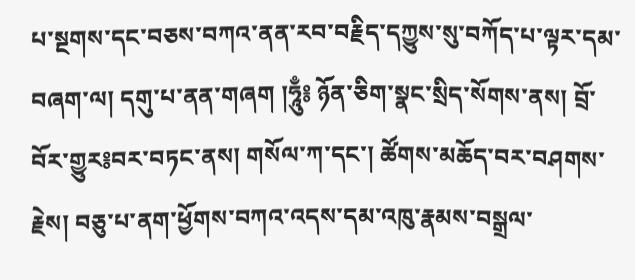པ་སྔགས་དང་བཅས་བཀའ་ནན་རབ་བརྗིད་དཀྱུས་སུ་བཀོད་པ་ལྟར་དམ་བཞག་ལ། དགུ་པ་ནན་གཞག །ཧཱུྃ༔ ཉོན་ཅིག་སྣང་སྲིད་སོགས་ནས། བྲོ་བོར་གྱུར༔བར་བཏང་ནས། གསོལ་ཀ་དང་། ཚོགས་མཆོད་བར་བཤགས་རྗེས། བཅུ་པ་ནག་ཕྱོགས་བཀའ་འདས་དམ་འཁུ་རྣམས་བསྒྲལ་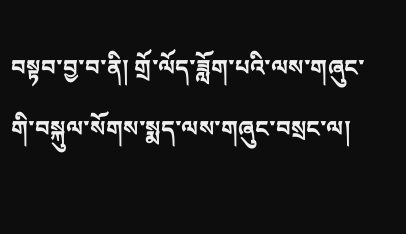བསྟབ་བྱ་བ་ནི། གྲོ་ལོད་ཟློག་པའི་ལས་གཞུང་གི་བསྐུལ་སོགས་སྨད་ལས་གཞུང་བསྲང་ལ།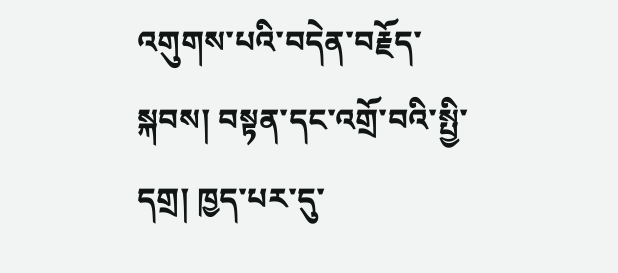འགུགས་པའི་བདེན་བརྗོད་སྐབས། བསྟན་དང་འགྲོ་བའི་སྤྱི་དགྲ། ཁྱད་པར་དུ་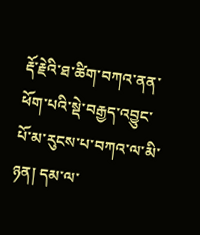རྡོ་རྗེའི་ཐ་ཚིག་བཀའ་ནན་ཕོག་པའི་སྡེ་བརྒྱད་འབྱུང་པོ་མ་རུངས་པ་བཀའ་ལ་མི་ཉན། དམ་ལ་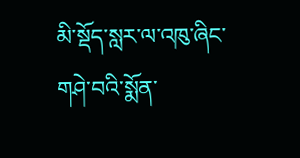མི་སྡོད་སླར་ལ་འཁུ་ཞིང་གཤེ་བའི་སྨོན་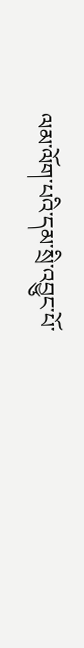ལམ་ལོག་པའི་དམ་སྲི་འབྱུང་པོ་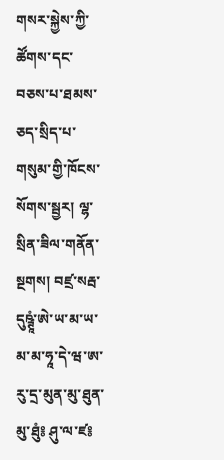གསར་སྐྱེས་ཀྱི་ཚོགས་དང་བཅས་པ་ཐམས་ཅད་སྲིད་པ་གསུམ་གྱི་ཁོངས་སོགས་སྦྱར། ལྷ་སྲིན་ཟིལ་གནོན་སྔགས། བཛྲ་སརྦ་དུཥྚཱཾ་ཨེ་ཡ་མ་ཡ་མ་མ་ཧཱ་དེ་ཝ་ཨ་རུ་དྲ་མུན་མུ་ཐུན་མུ་ཐུཾ༔ ཤུ་ལ་ཛ༔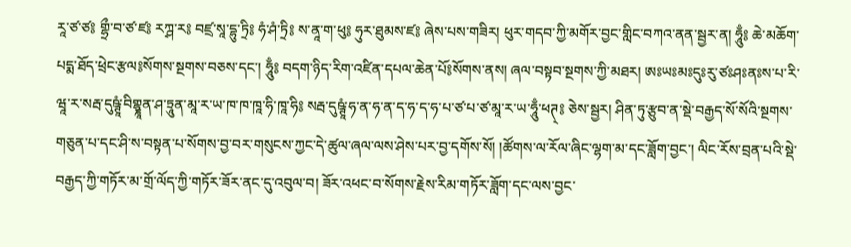རཱ་ཙ་ཙ༔ གྷྲྀ་བ་ཙ་ཛ༔ རཀྴ་ར༔ བཛྲ་སཱ་དྷུ་ཏྲི༔ ཧཾ་ཤཾ་ཏྲི༔ ས་ནཱ་ག་ཕུ༔ ཧུར་ཐུམས་ཛ༔ ཞེས་པས་གཟིར། ཕུར་གདབ་ཀྱི་མགོར་བྱང་གླིང་བཀའ་ནན་སྦྱར་ན། ཧཱུྃ༔ ཆེ་མཆོག་པདྨ་ཐོད་ཕྲེང་རྩལ༔སོགས་སྔགས་བཅས་དང་། ཧཱུྃ༔ བདག་ཉིད་རིག་འཛིན་དཔལ་ཆེན་པོ༔སོགས་ནས། ཞལ་བསྟབ་སྔགས་ཀྱི་མཐར། ཨཿཡཿམཿདུཿརུ་ཙཿཤཿནཿས་པ་རི་ཝཱ་ར་སརྦ་དུཥྚཱཾ་བིགྷྣཱན་ཤ་ཏྲཱུན་མཱ་ར་ཡ་ཁ་ཁ་ཁཱ་ཧི་ཁཱ་ཧི༔ སརྦ་དུཥྚཱཾ་ཧ་ན་ཧ་ན་ད་ཧ་ད་ཧ་པ་ཙ་པ་ཙ་མཱ་ར་ཡ་ཧཱུྃ་ཕཊ྄༔ ཅེས་སྦྱར། ཤིན་ཏུ་རྩུབ་ན་སྡེ་བརྒྱད་སོ་སོའི་སྔགས་གཅུན་པ་དང་ཤི་ས་བསྟན་པ་སོགས་བྱ་བར་གསུངས་ཀྱང་དེ་ཚུལ་ཞལ་ལས་ཤེས་པར་བྱ་དགོས་སོ། །ཚོགས་ལ་རོལ་ཞིང་ལྷག་མ་དང་ཟློག་བྱང་། ལིང་རོས་བྲན་པའི་སྡེ་བརྒྱད་ཀྱི་གཏོར་མ་གྲོ་ལོད་ཀྱི་གཏོར་ཟོར་ནང་དུ་འབུལ་བ། ཟོར་འཕང་བ་སོགས་རྗེས་རིམ་གཏོར་ཟློག་དང་ལས་བྱང་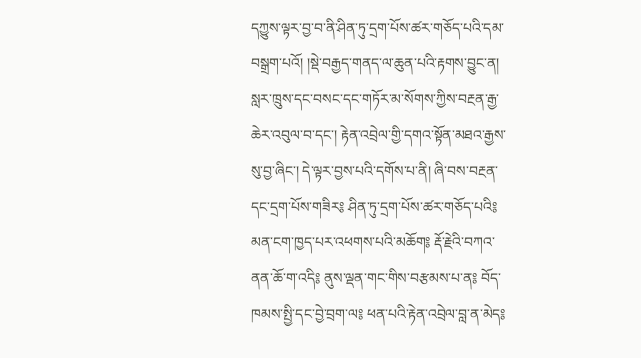དཀྱུས་ལྟར་བྱ་བ་ནི་ཤིན་ཏུ་དྲག་པོས་ཚར་གཅོད་པའི་དམ་བསྒྲག་པའོ། །སྡེ་བརྒྱད་གནད་ལ་ཆུན་པའི་རྟགས་བྱུང་ན། སླར་ཁྲུས་དང་བསང་དང་གཏོར་མ་སོགས་ཀྱིས་བརྔན་རྒྱ་ཆེར་འབུལ་བ་དང་། རྟེན་འབྲེལ་གྱི་དགའ་སྟོན་མཐའ་རྒྱས་སུ་བྱ་ཞིང་། དེ་ལྟར་བྱས་པའི་དགོས་པ་ནི། ཞི་བས་བརྔན་དང་དྲག་པོས་གཟིར༔ ཤིན་ཏུ་དྲག་པོས་ཚར་གཅོད་པའི༔ མན་ངག་ཁྱད་པར་འཕགས་པའི་མཆོག༔ རྡོ་རྗེའི་བཀའ་ནན་ཆོ་ག་འདི༔ ནུས་ལྡན་གང་གིས་བརྩམས་པ་ན༔ བོད་ཁམས་སྤྱི་དང་བྱེ་བྲག་ལ༔ ཕན་པའི་རྟེན་འབྲེལ་བླ་ན་མེད༔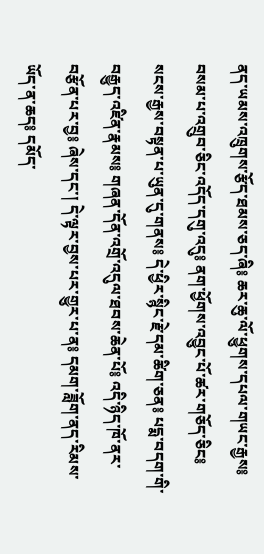ནད་ཡམས་འཁྲུགས་རྩོད་ཐམས་ཅད་ཞི༔ ཆར་ཆུ་ལོ་ཕྱུགས་དཔལ་གཡང་རྒྱས༔ བསམ་པ་འགྲུབ་ཅིང་འདོད་དགུ་འདུ༔ ནག་ཕྱོགས་འབྱུང་པོ་ཚར་གཅོད་ཅིང༔ སངས་རྒྱས་བསྟན་པ་ཡུན་དུ་གནས༔ དེ་ཕྱིར་སྙིང་རྗེ་དམ་ཚིག་ཅན༔ པདྨ་བདག་གི་བརྒྱུད་འཛིན་རྣམས༔ གཞན་དོན་འགྲོ་འདུལ་ཐབས་ཆེན་པོ༔ འདི་ཉིད་ཁོ་ནར་བརྩོན་པར་བྱ༔ ཞེས་དང་། དེ་ལྟར་བྱས་པར་གྱུར་པ་ན༔ དམག་ཟློག་ནད་རིམས་ཡོད་ན་ཆད༔ དམོད་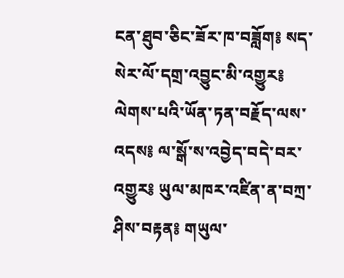ངན་ཐུབ་ཅིང་ཟོར་ཁ་བཟློག༔ སད་སེར་ལོ་དགྲ་འབྱུང་མི་འགྱུར༔ ལེགས་པའི་ཡོན་ཏན་བརྗོད་ལས་འདས༔ ལ་སྒོ་ས་འབྱེད་བདེ་བར་འགྱུར༔ ཡུལ་མཁར་འཛིན་ན་བཀྲ་ཤིས་བརྟན༔ གཡུལ་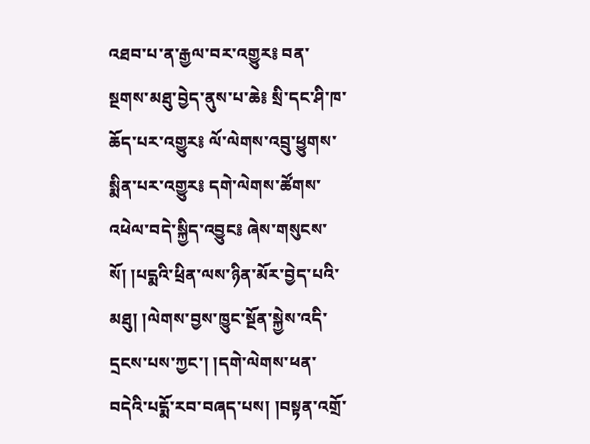འཐབ་པ་ན་རྒྱལ་བར་འགྱུར༔ བན་སྔགས་མཐུ་བྱེད་ནུས་པ་ཆེ༔ སྲི་དང་ཤི་ཁ་ཆོད་པར་འགྱུར༔ ལོ་ལེགས་འབྲུ་ཕྱུགས་སྨིན་པར་འགྱུར༔ དགེ་ལེགས་ཚོགས་འཕེལ་བདེ་སྐྱིད་འབྱུང༔ ཞེས་གསུངས་སོ། །པདྨའི་ཕྲིན་ལས་ཉིན་མོར་བྱེད་པའི་མཐུ། །ལེགས་བྱས་ཁྱུང་སྔོན་སྐྱེས་འདི་དྲངས་པས་ཀྱང་། །དགེ་ལེགས་ཕན་བདེའི་པདྨོ་རབ་བཞད་པས། །བསྟན་འགྲོ་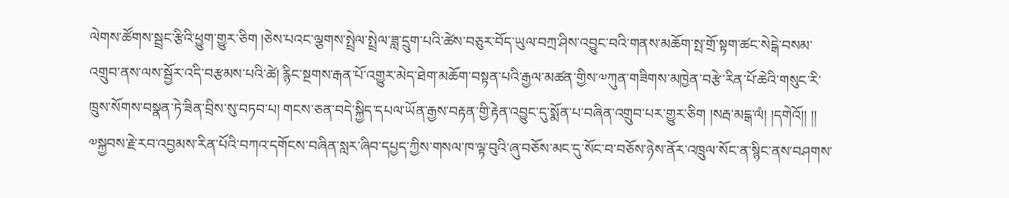ལེགས་ཚོགས་སྦྲང་རྩིའི་ཕྱུག་གྱུར་ཅིག །ཅེས་པའང་ལྕགས་སྤྲེལ་སྤྲེལ་ཟླ་དྲུག་པའི་ཚེས་བཅུར་བོད་ཡུལ་བཀྲ་ཤིས་འབྱུང་བའི་གནས་མཆོག་སྤ་གྲོ་སྟག་ཚང་སེངྒེ་བསམ་འགྲུབ་ནས་ལས་སྦྱོར་འདི་བརྩམས་པའི་ཚེ། རྙིང་སྔགས་རྒན་པོ་འགྱུར་མེད་ཐེག་མཆོག་བསྟན་པའི་རྒྱལ་མཚན་གྱིས་༧ཀུན་གཟིགས་མཁྱེན་བརྩེ་རིན་པོ་ཆེའི་གསུང་རི་ཁྲུས་སོགས་བསྣན་ཏེ་ཟིན་བྲིས་སུ་བཏབ་པ། གངས་ཅན་བདེ་སྐྱིད་དཔལ་ཡོན་རྒྱས་བརྟན་གྱི་རྟེན་འབྱུང་དུ་སྨོན་པ་བཞིན་འགྲུབ་པར་གྱུར་ཅིག །སརྦ་མངྒ་ལཾ། །དགེའོ།། །། ༧སྐྱབས་རྗེ་རབ་འབྱམས་རིན་པོའི་བཀའ་དགོངས་བཞིན་སླར་ཞིབ་དཔྱད་ཀྱིས་གསལ་ཁ་ལྟ་བུའི་ཞུ་བཅོས་མང་དུ་སོང་བ་བཅོས་ཉེས་ནོར་འཁྲུལ་སོང་ན་སྙིང་ནས་བཤགས་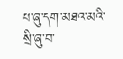པ་ཞུ་དག་མཐའ་མའི་སྲི་ཞུ་བ་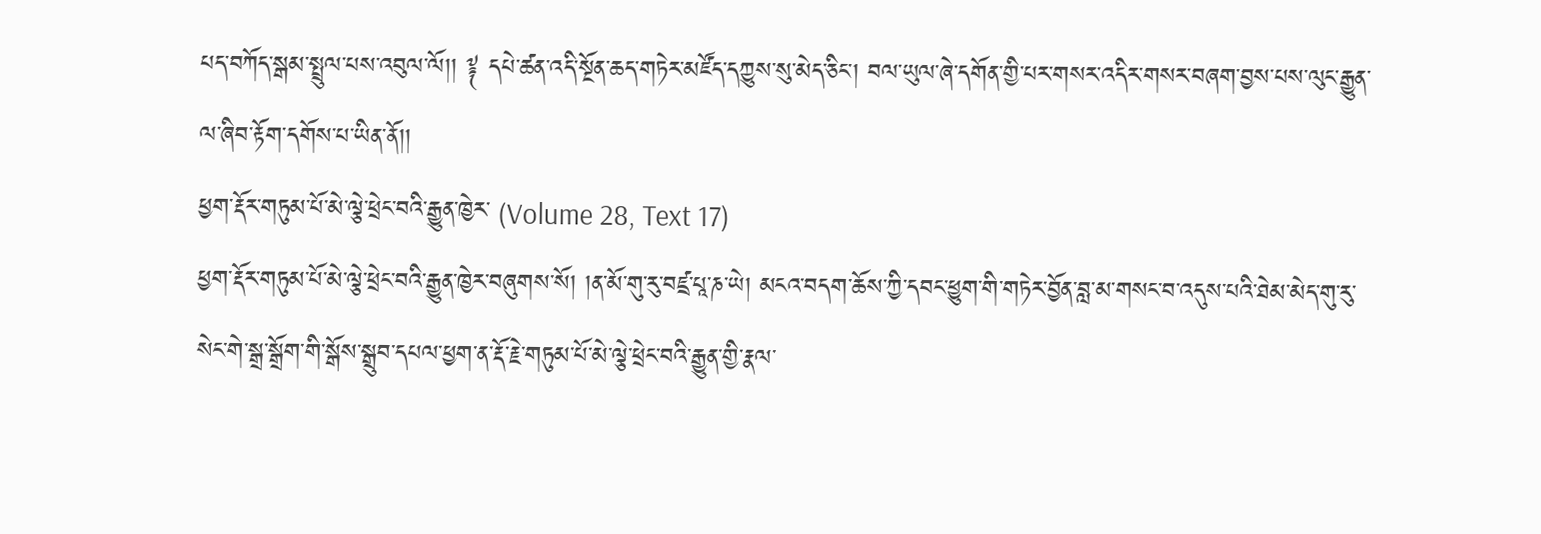པད་བཀོད་སྒམ་སྤྲུལ་པས་འབུལ་ལོ།། ༈ དཔེ་ཚན་འདི་སྔོན་ཆད་གཏེར་མཛོད་དཀྱུས་སུ་མེད་ཅིང་། བལ་ཡུལ་ཞེ་དགོན་གྱི་པར་གསར་འདིར་གསར་བཞག་བྱས་པས་ལུང་རྒྱུན་ལ་ཞིབ་རྟོག་དགོས་པ་ཡིན་ནོ།།
ཕྱག་རྡོར་གཏུམ་པོ་མེ་ལྕེ་ཕྲེང་བའི་རྒྱུན་ཁྱེར་ (Volume 28, Text 17)
ཕྱག་རྡོར་གཏུམ་པོ་མེ་ལྕེ་ཕྲེང་བའི་རྒྱུན་ཁྱེར་བཞུགས་སོ། །ན་མོ་གུ་རུ་བཛྲ་པཱ་ཎ་ཡེ། མངའ་བདག་ཆོས་ཀྱི་དབང་ཕྱུག་གི་གཏེར་བྱོན་བླ་མ་གསང་བ་འདུས་པའི་ཐེམ་མེད་གུ་རུ་སེང་གེ་སྒྲ་སྒྲོག་གི་སྒོས་སྒྲུབ་དཔལ་ཕྱག་ན་རྡོ་རྗེ་གཏུམ་པོ་མེ་ལྕེ་ཕྲེང་བའི་རྒྱུན་གྱི་རྣལ་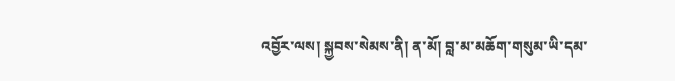འབྱོར་ལས། སྐྱབས་སེམས་ནི། ན་མོ། བླ་མ་མཆོག་གསུམ་ཡི་དམ་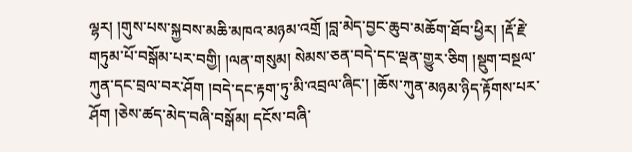ལྷར། །གུས་པས་སྐྱབས་མཆི་མཁའ་མཉམ་འགྲོ །བླ་མེད་བྱང་ཆུབ་མཆོག་ཐོབ་ཕྱིར། །རྡོ་རྗེ་གཏུམ་པོ་བསྒོམ་པར་བགྱི། །ལན་གསུམ། སེམས་ཅན་བདེ་དང་ལྡན་གྱུར་ཅིག །སྡུག་བསྔལ་ཀུན་དང་བྲལ་བར་ཤོག །བདེ་དང་རྟག་ཏུ་མི་འབྲལ་ཞིང་། །ཆོས་ཀུན་མཉམ་ཉིད་རྟོགས་པར་ཤོག །ཅེས་ཚད་མེད་བཞི་བསྒོམ། དངོས་བཞི་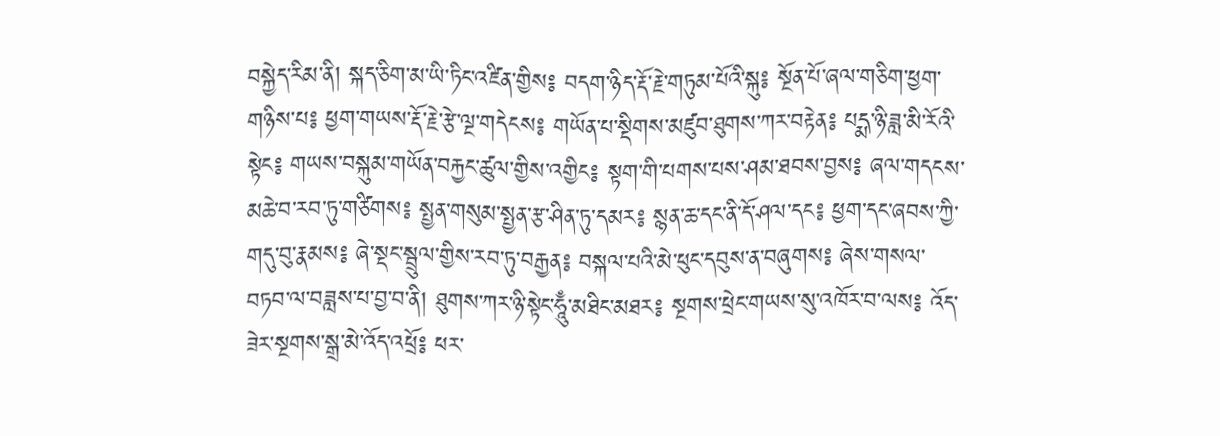བསྐྱེད་རིམ་ནི། སྐད་ཅིག་མ་ཡི་ཏིང་འཛིན་གྱིས༔ བདག་ཉིད་རྡོ་རྗེ་གཏུམ་པོའི་སྐུ༔ སྔོན་པོ་ཞལ་གཅིག་ཕྱག་གཉིས་པ༔ ཕྱག་གཡས་རྡོ་རྗེ་རྩེ་ལྔ་གདེངས༔ གཡོན་པ་སྡིགས་མཛུབ་ཐུགས་ཀར་བརྟེན༔ པདྨ་ཉི་ཟླ་མི་རོའི་སྟེང༔ གཡས་བསྐུམ་གཡོན་བརྐྱང་ཚུལ་གྱིས་འགྱིང༔ སྟག་གི་པགས་པས་ཤམ་ཐབས་བྱས༔ ཞལ་གདངས་མཆེ་བ་རབ་ཏུ་གཙིགས༔ སྤྱན་གསུམ་སྤྱན་རྩ་ཤིན་ཏུ་དམར༔ སྙན་ཆ་དང་ནི་དོ་ཤལ་དང༔ ཕྱག་དང་ཞབས་ཀྱི་གདུ་བུ་རྣམས༔ ཞེ་སྡང་སྦྲུལ་གྱིས་རབ་ཏུ་བརྒྱན༔ བསྐལ་པའི་མེ་ཕུང་དབུས་ན་བཞུགས༔ ཞེས་གསལ་བཏབ་ལ་བཟླས་པ་བྱ་བ་ནི། ཐུགས་ཀར་ཉི་སྟེང་ཧཱུྃ་མཐིང་མཐར༔ སྔགས་ཕྲེང་གཡས་སུ་འཁོར་བ་ལས༔ འོད་ཟེར་སྔགས་སྒྲ་མེ་འོད་འཕྲོ༔ ཕར་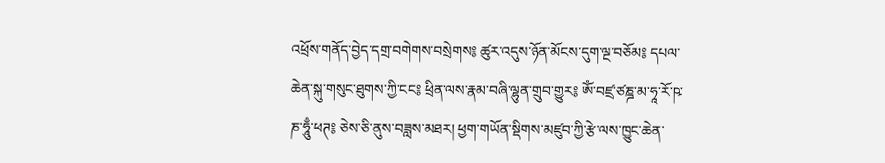འཕྲོས་གནོད་བྱེད་དགྲ་བགེགས་བསྲེགས༔ ཚུར་འདུས་ཉོན་མོངས་དུག་ལྔ་བཅོམ༔ དཔལ་ཆེན་སྐུ་གསུང་ཐུགས་ཀྱི་ངང༔ ཕྲིན་ལས་རྣམ་བཞི་ལྷུན་གྲུབ་གྱུར༔ ཨོཾ་བཛྲ་ཙཎྜ་མ་ཧཱ་རོ་ཥ་ཎ་ཧཱུྃ་ཕཊ༔ ཅེས་ཅི་ནུས་བཟླས་མཐར། ཕྱག་གཡོན་སྡིགས་མཛུབ་ཀྱི་རྩེ་ལས་ཁྱུང་ཆེན་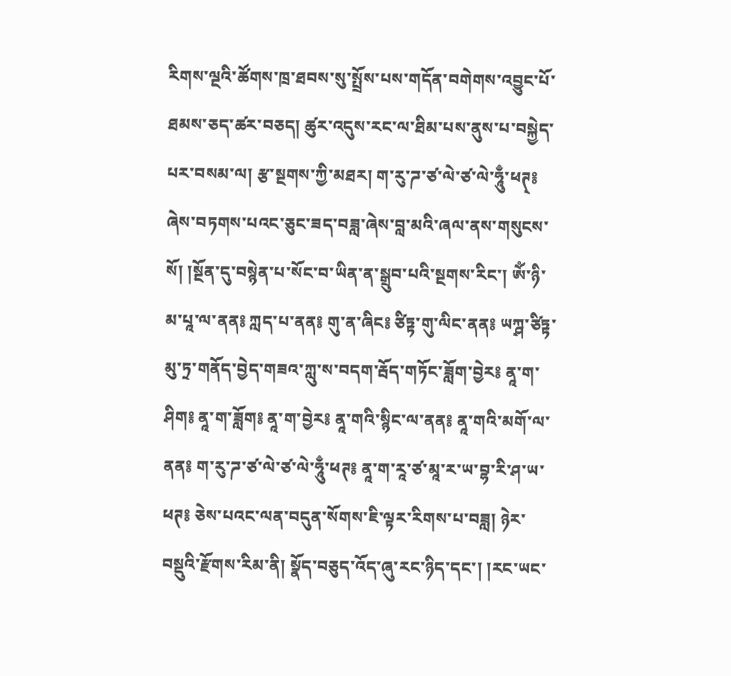རིགས་ལྔའི་ཚོགས་ཁྲ་ཐབས་སུ་སྤྲོས་པས་གདོན་བགེགས་འབྱུང་པོ་ཐམས་ཅད་ཚར་བཅད། ཚུར་འདུས་རང་ལ་ཐིམ་པས་ནུས་པ་བསྐྱེད་པར་བསམ་ལ། རྩ་སྔགས་ཀྱི་མཐར། ག་རུ་ཌ་ཙ་ལེ་ཙ་ལེ་ཧཱུྃ་ཕཊ྄༔ ཞེས་བཏགས་པའང་ཅུང་ཟད་བཟླ་ཞེས་བླ་མའི་ཞལ་ནས་གསུངས་སོ། །སྔོན་དུ་བསྙེན་པ་སོང་བ་ཡིན་ན་སྒྲུབ་པའི་སྔགས་རིང་། ཨོཾ་ཉི་མ་པཱ་ལ་ནན༔ ཀླད་པ་ནན༔ གུ་ན་ཞིང༔ ཙིཏྟ་གུ་ལིང་ནན༔ ཡཀྴ་ཙིཏྟ་མུ་ཏྲ་གནོད་བྱེད་གཟའ་ཀླུ་ས་བདག་རྦོད་གཏོང་ཟློག་བྱེར༔ ནཱ་ག་ཤིག༔ ནཱ་ག་ཟློག༔ ནཱ་ག་བྱེར༔ ནཱ་གའི་སྙིང་ལ་ནན༔ ནཱ་གའི་མགོ་ལ་ནན༔ ག་རུ་ཌ་ཙ་ལེ་ཙ་ལེ་ཧཱུྃ་ཕཊ༔ ནཱ་ག་རཱ་ཙ་མཱ་ར་ཡ་བྷ་རི་ཤ་ཡ་ཕཊ༔ ཅེས་པའང་ལན་བདུན་སོགས་ཇི་ལྟར་རིགས་པ་བཟླ། ཉེར་བསྡུའི་རྫོགས་རིམ་ནི། སྣོད་བཅུད་འོད་ཞུ་རང་ཉིད་དང་། །རང་ཡང་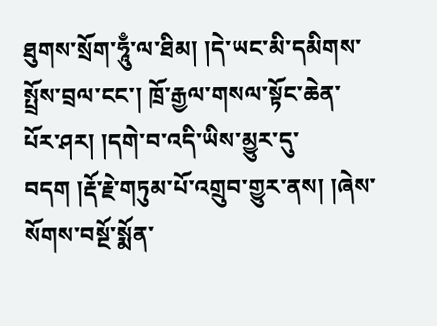ཐུགས་སྲོག་ཧཱུྃ་ལ་ཐིམ། །དེ་ཡང་མི་དམིགས་སྤྲོས་བྲལ་ངང་། ཁྲོ་རྒྱལ་གསལ་སྟོང་ཆེན་པོར་ཤར། །དགེ་བ་འདི་ཡིས་མྱུར་དུ་བདག །རྡོ་རྗེ་གཏུམ་པོ་འགྲུབ་གྱུར་ནས། །ཞེས་སོགས་བསྔོ་སྨོན་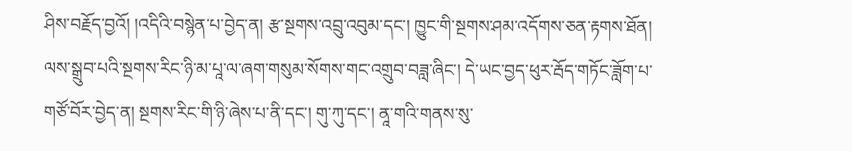ཤིས་བརྗོད་བྱའོ། །འདིའི་བསྙེན་པ་བྱེད་ན། རྩ་སྔགས་འབྲུ་འབུམ་དང་། ཁྱུང་གི་སྔགས་ཤམ་འདོགས་ཅན་རྟགས་ཐོན། ལས་སྒྲུབ་པའི་སྔགས་རིང་ཉི་མ་པཱ་ལ་ཞག་གསུམ་སོགས་གང་འགྲུབ་བཟླ་ཞིང་། དེ་ཡང་བྱད་ཕུར་རྦོད་གཏོང་ཟློག་པ་གཙོ་བོར་བྱེད་ན། སྔགས་རིང་གི་ཉི་ཞེས་པ་ནི་དང་། གུ་ཀུ་དང་། ནཱ་གའི་གནས་སུ་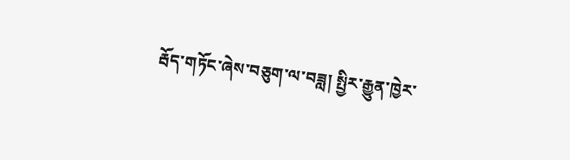རྦོད་གཏོང་ཞེས་བཅུག་ལ་བཟླ། སྤྱིར་རྒྱུན་ཁྱེར་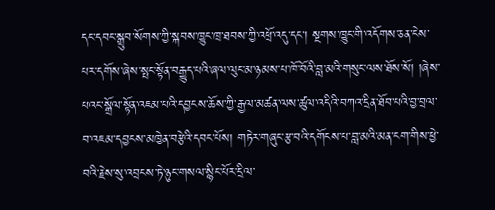དང་དབང་སྒྲུབ་སོགས་ཀྱི་སྐབས་ཁྱུང་ཁྲ་ཐབས་ཀྱི་འཕྲོ་འདུ་དང་། སྔགས་ཁྱུང་གི་འདོགས་ཅན་ངེས་པར་དགོས་ཞེས་སྤང་སྟོན་བརྒྱུད་པའི་ཞལ་ལུང་མ་ཉམས་པ་ཁོ་བོའི་བླ་མའི་གསུང་ལས་ཐོས་སོ། །ཞེས་པའང་སྒྲོལ་སྟོན་འཇམ་པའི་དབྱངས་ཆོས་ཀྱི་རྒྱལ་མཚན་ལས་ཚུལ་འདིའི་བཀའ་དྲིན་ཐོབ་པའི་བྱ་བྲལ་བ་འཇམ་དབྱངས་མཁྱེན་བརྩེའི་དབང་པོས། གཏེར་གཞུང་རྩ་བའི་དགོངས་པ་བླ་མའི་མན་ངག་གིས་ཕྱེ་བའི་རྗེས་སུ་འབྲངས་ཏེ་ཉུང་གསལ་སྙིང་པོར་དྲིལ་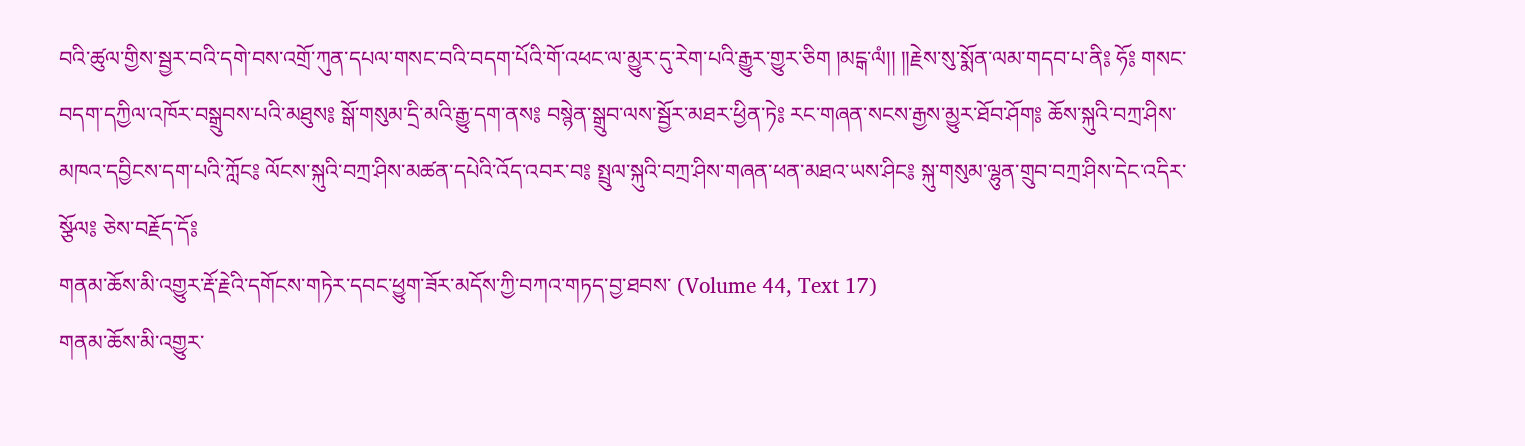བའི་ཚུལ་གྱིས་སྦྱར་བའི་དགེ་བས་འགྲོ་ཀུན་དཔལ་གསང་བའི་བདག་པོའི་གོ་འཕང་ལ་མྱུར་དུ་རེག་པའི་རྒྱུར་གྱུར་ཅིག །མངྒ་ལཾ།། །།རྗེས་སུ་སྨོན་ལམ་གདབ་པ་ནི༔ ཧོ༔ གསང་བདག་དཀྱིལ་འཁོར་བསྒྲུབས་པའི་མཐུས༔ སྒོ་གསུམ་དྲི་མའི་རྒྱུ་དག་ནས༔ བསྙེན་སྒྲུབ་ལས་སྦྱོར་མཐར་ཕྱིན་ཏེ༔ རང་གཞན་སངས་རྒྱས་མྱུར་ཐོབ་ཤོག༔ ཆོས་སྐུའི་བཀྲ་ཤིས་མཁའ་དབྱིངས་དག་པའི་ཀློང༔ ལོངས་སྐུའི་བཀྲ་ཤིས་མཚན་དཔེའི་འོད་འབར་བ༔ སྤྲུལ་སྐུའི་བཀྲ་ཤིས་གཞན་ཕན་མཐའ་ཡས་ཤིང༔ སྐུ་གསུམ་ལྷུན་གྲུབ་བཀྲ་ཤིས་དེང་འདིར་སྩོལ༔ ཅེས་བརྗོད་དོ༔
གནམ་ཆོས་མི་འགྱུར་རྡོ་རྗེའི་དགོངས་གཏེར་དབང་ཕྱུག་ཟོར་མདོས་ཀྱི་བཀའ་གཏད་བྱ་ཐབས་ (Volume 44, Text 17)
གནམ་ཆོས་མི་འགྱུར་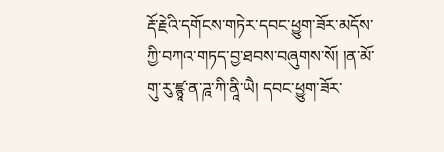རྡོ་རྗེའི་དགོངས་གཏེར་དབང་ཕྱུག་ཟོར་མདོས་ཀྱི་བཀའ་གཏད་བྱ་ཐབས་བཞུགས་སོ། །ན་མོ་གུ་རུ་ཛྙཱ་ན་ཌཱ་ཀི་ནཱི་ཡཻ། དབང་ཕྱུག་ཟོར་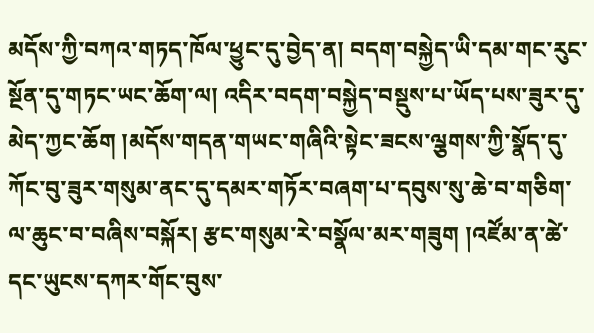མདོས་ཀྱི་བཀའ་གཏད་ཁོལ་ཕྱུང་དུ་བྱེད་ན། བདག་བསྐྱེད་ཡི་དམ་གང་རུང་སྔོན་དུ་གཏང་ཡང་ཆོག་ལ། འདིར་བདག་བསྐྱེད་བསྡུས་པ་ཡོད་པས་ཟུར་དུ་མེད་ཀྱང་ཆོག །མདོས་གདན་གཡང་གཞིའི་སྟེང་ཟངས་ལྕགས་ཀྱི་སྣོད་དུ་ཀོང་བུ་ཟུར་གསུམ་ནང་དུ་དམར་གཏོར་བཞག་པ་དབུས་སུ་ཆེ་བ་གཅིག་ལ་ཆུང་བ་བཞིས་བསྐོར། རྩང་གསུམ་རེ་བསྣོལ་མར་གཟུག །འཛོམ་ན་ཚེ་དང་ཡུངས་དཀར་གོང་བུས་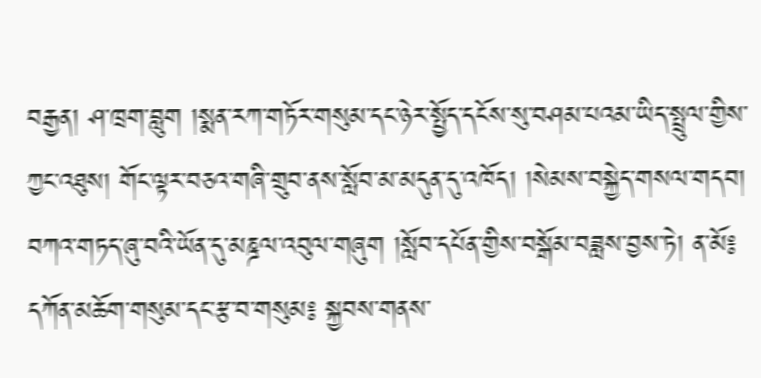བརྒྱན། ཤ་ཁྲག་བླུག །སྨན་རཀ་གཏོར་གསུམ་དང་ཉེར་སྤྱོད་དངོས་སུ་བཤམ་པའམ་ཡིད་སྤྲུལ་གྱིས་ཀྱང་འཐུས། གོང་ལྟར་བཅའ་གཞི་གྲུབ་ནས་སློབ་མ་མདུན་དུ་འཁོད། །སེམས་བསྐྱེད་གསལ་གདབ། བཀའ་གཏད་ཞུ་བའི་ཡོན་དུ་མཎྜལ་འབུལ་གཞུག །སློབ་དཔོན་གྱིས་བསྒོམ་བཟླས་བྱས་ཏེ། ན་མོ༔ དཀོན་མཆོག་གསུམ་དང་རྩ་བ་གསུམ༔ སྐྱབས་གནས་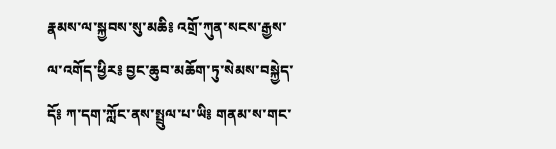རྣམས་ལ་སྐྱབས་སུ་མཆི༔ འགྲོ་ཀུན་སངས་རྒྱས་ལ་འགོད་ཕྱིར༔ བྱང་ཆུབ་མཆོག་ཏུ་སེམས་བསྐྱེད་དོ༔ ཀ་དག་ཀློང་ནས་སྤྲུལ་པ་ཡི༔ གནམ་ས་གང་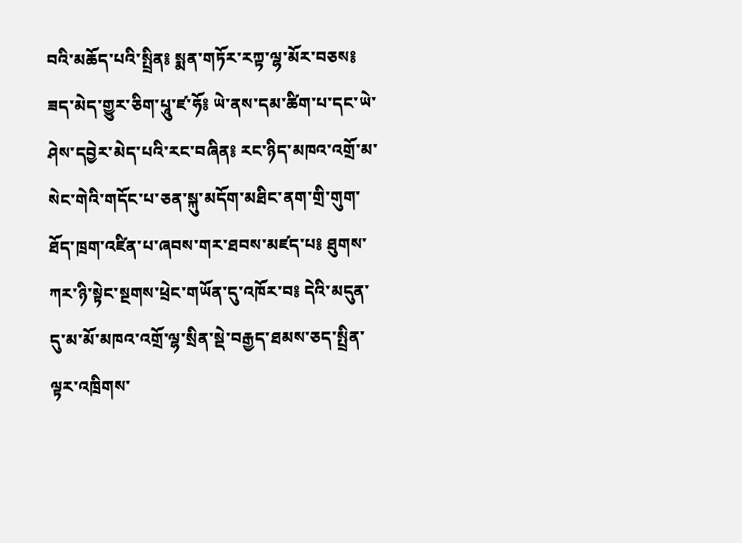བའི་མཆོད་པའི་སྤྲིན༔ སྨན་གཏོར་རཀྟ་ལྷ་མོར་བཅས༔ ཟད་མེད་གྱུར་ཅིག་པཱུ་ཛ་ཧོ༔ ཡེ་ནས་དམ་ཚིག་པ་དང་ཡེ་ཤེས་དབྱེར་མེད་པའི་རང་བཞིན༔ རང་ཉིད་མཁའ་འགྲོ་མ་སེང་གེའི་གདོང་པ་ཅན་སྐུ་མདོག་མཐིང་ནག་གྲི་གུག་ཐོད་ཁྲག་འཛིན་པ་ཞབས་གར་ཐབས་མཛད་པ༔ ཐུགས་ཀར་ཉི་སྟེང་སྔགས་ཕྲེང་གཡོན་དུ་འཁོར་བ༔ དེའི་མདུན་དུ་མ་མོ་མཁའ་འགྲོ་ལྷ་སྲིན་སྡེ་བརྒྱད་ཐམས་ཅད་སྤྲིན་ལྟར་འཁྲིགས་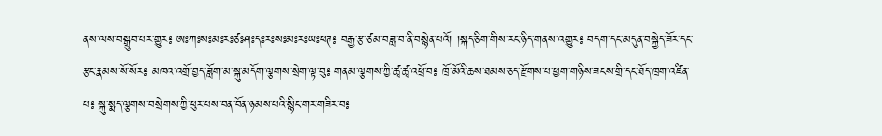ནས་ལས་བསྒྲུབ་པར་གྱུར༔ ཨཿཀཿསཿམཿརཿཙཿཤཿདཿརཿསཿམཿརཿཡཿཕཊ༔ བརྒྱ་རྩ་ཙམ་བཟླ་བ་ནི་བསྙེན་པའོ། །སྐད་ཅིག་གིས་རང་ཉིད་གནས་འགྱུར༔ བདག་དང་མདུན་བསྐྱེད་ཟོར་དང་རྩང་རྣམས་སོ་སོར༔ མཁའ་འགྲོ་བྱད་ཟློག་མ་སྐུ་མདོག་ལྕགས་སྲེག་ལྟ་བུ༔ གནམ་ལྕགས་ཀྱི་ཚྭ་ཚྭ་འཕྲོ་བ༔ ཁྲོ་མོའི་ཆས་ཐམས་ཅད་རྫོགས་པ་ཕྱག་གཉིས་ཟངས་གྲི་དང་ཐོད་ཁྲག་འཛིན་པ༔ སྐུ་སྨད་ལྕགས་བསྲེགས་ཀྱི་ཕུར་པས་བན་བོན་ཉམས་པའི་སྙིང་གར་གཟིར་བ༔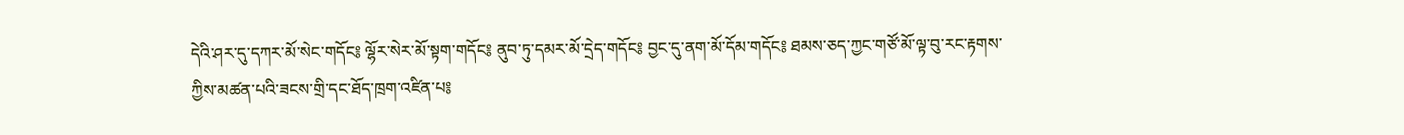དེའི་ཤར་དུ་དཀར་མོ་སེང་གདོང༔ ལྷོར་སེར་མོ་སྟག་གདོང༔ ནུབ་ཏུ་དམར་མོ་དྲེད་གདོང༔ བྱང་དུ་ནག་མོ་དོམ་གདོང༔ ཐམས་ཅད་ཀྱང་གཙོ་མོ་ལྟ་བུ་རང་རྟགས་ཀྱིས་མཚན་པའི་ཟངས་གྲི་དང་ཐོད་ཁྲག་འཛིན་པ༔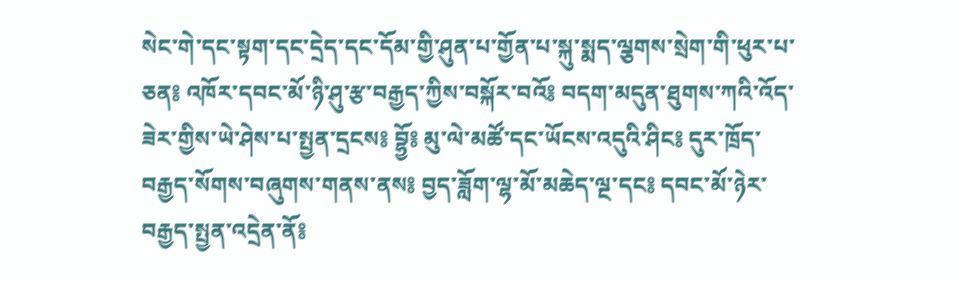སེང་གེ་དང་སྟག་དང་དྲེད་དང་དོམ་གྱི་ཤུན་པ་གྱོན་པ་སྐུ་སྨད་ལྕགས་སྲེག་གི་ཕུར་པ་ཅན༔ འཁོར་དབང་མོ་ཉི་ཤུ་རྩ་བརྒྱད་ཀྱིས་བསྐོར་བའོ༔ བདག་མདུན་ཐུགས་ཀའི་འོད་ཟེར་གྱིས་ཡེ་ཤེས་པ་སྤྱན་དྲངས༔ བྷྱོ༔ མུ་ལེ་མཚོ་དང་ཡོངས་འདུའི་ཤིང༔ དུར་ཁྲོད་བརྒྱད་སོགས་བཞུགས་གནས་ནས༔ བྱད་ཟློག་ལྷ་མོ་མཆེད་ལྔ་དང༔ དབང་མོ་ཉེར་བརྒྱད་སྤྱན་འདྲེན་ནོ༔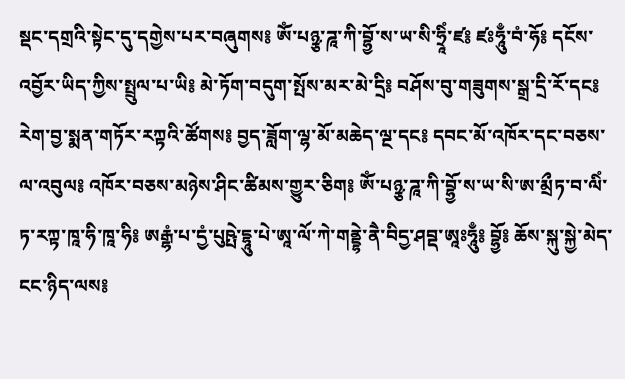སྡང་དགྲའི་སྟེང་དུ་དགྱེས་པར་བཞུགས༔ ཨོཾ་པཉྩ་ཌཱ་ཀི་བྷྱོ་ས་ཡ་སི་ཧྲཱིཾ་ཛ༔ ཛཿཧཱུྃ་བཾ་ཧོ༔ དངོས་འབྱོར་ཡིད་ཀྱིས་སྤྲུལ་པ་ཡི༔ མེ་ཏོག་བདུག་སྤོས་མར་མེ་དྲི༔ བཤོས་བུ་གཟུགས་སྒྲ་དྲི་རོ་དང༔ རེག་བྱ་སྨན་གཏོར་རཀྟའི་ཚོགས༔ བྱད་ཟློག་ལྷ་མོ་མཆེད་ལྔ་དང༔ དབང་མོ་འཁོར་དང་བཅས་ལ་འབུལ༔ འཁོར་བཅས་མཉེས་ཤིང་ཚིམས་གྱུར་ཅིག༔ ཨོཾ་པཉྩ་ཌཱ་ཀི་བྷྱོ་ས་ཡ་སི་ཨ་མྲྀཏ་བ་ལིཾ་ཏ་རཀྟ་ཁཱ་ཧི་ཁཱ་ཧི༔ ཨརྒྷཾ་པ་དྱཾ་པུཥྤེ་དྷཱུ་པེ་ཨཱ་ལོ་ཀེ་གནྡྷེ་ནཻ་བིདྱ་ཤབྡ་ཨཱཿཧཱུྃ༔ བྷྱོ༔ ཆོས་སྐུ་སྐྱེ་མེད་ངང་ཉིད་ལས༔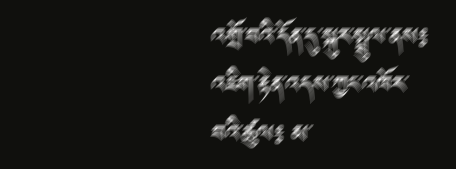འགྲོ་བའི་དོན་དུ་སྐུར་སྤྲུལ་ནས༔ འཇིག་རྟེན་འདས་ཀྱང་འཁོར་བའི་ཚུལ༔ མ་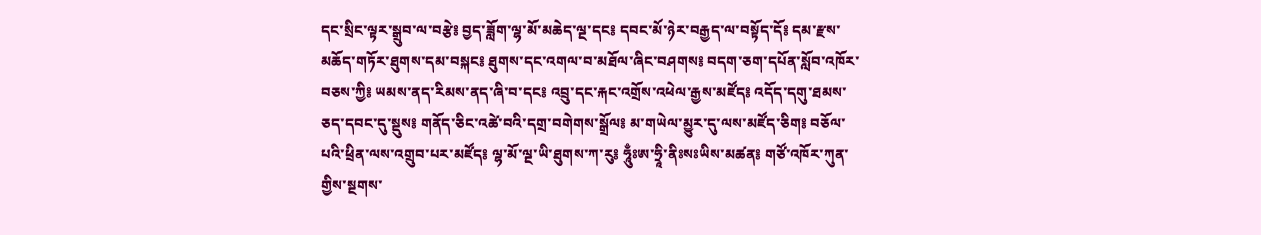དང་སྲིང་ལྟར་སྒྲུབ་ལ་བརྩེ༔ བྱད་ཟློག་ལྷ་མོ་མཆེད་ལྔ་དང༔ དབང་མོ་ཉེར་བརྒྱད་ལ་བསྟོད་དོ༔ དམ་རྫས་མཆོད་གཏོར་ཐུགས་དམ་བསྐང༔ ཐུགས་དང་འགལ་བ་མཐོལ་ཞིང་བཤགས༔ བདག་ཅག་དཔོན་སློབ་འཁོར་བཅས་ཀྱི༔ ཡམས་ནད་རིམས་ནད་ཞི་བ་དང༔ འབྲུ་དང་རྐང་འགྲོས་འཕེལ་རྒྱས་མཛོད༔ འདོད་དགུ་ཐམས་ཅད་དབང་དུ་སྡུས༔ གནོད་ཅིང་འཚེ་བའི་དགྲ་བགེགས་སྒྲོལ༔ མ་གཡེལ་མྱུར་དུ་ལས་མཛོད་ཅིག༔ བཅོལ་པའི་ཕྲིན་ལས་འགྲུབ་པར་མཛོད༔ ལྷ་མོ་ལྔ་ཡི་ཐུགས་ཀ་རུ༔ ཧཱུྃཿཨ་ཧྲཱི་ནིཿསཿཡིས་མཚན༔ གཙོ་འཁོར་ཀུན་གྱིས་སྔགས་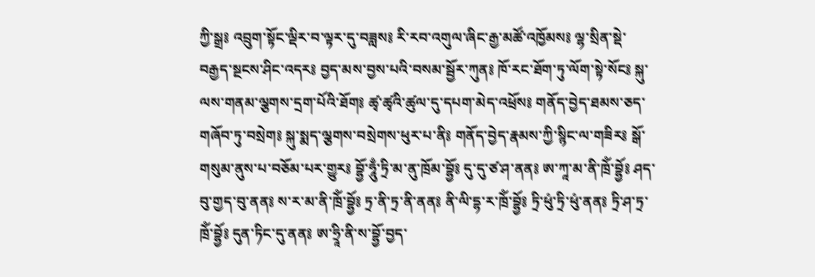ཀྱི་སྒྲ༔ འབྲུག་སྟོང་ལྡིར་བ་ལྟར་དུ་བཟླས༔ རི་རབ་འགུལ་ཞིང་རྒྱ་མཚོ་འཁྱོམས༔ ལྷ་སྲིན་སྡེ་བརྒྱད་སྔངས་ཤིང་འདར༔ བྱད་མས་བྱས་པའི་བསམ་སྦྱོར་ཀུན༔ ཁོ་རང་ཐོག་ཏུ་ལོག་སྟེ་སོང༔ སྐུ་ལས་གནམ་ལྕགས་དྲག་པོའི་ཐོག༔ ཚྭ་ཚྭའི་ཚུལ་དུ་དཔག་མེད་འཕྲོས༔ གནོད་བྱེད་ཐམས་ཅད་གཞོབ་ཏུ་བསྲེག༔ སྐུ་སྨད་ལྕགས་བསྲེགས་ཕུར་པ་ནི༔ གནོད་བྱེད་རྣམས་ཀྱི་སྙིང་ལ་གཟིར༔ སྒོ་གསུམ་ནུས་པ་བཅོམ་པར་གྱུར༔ བྷྱོ་ཧཱུྃ་ཏྲི་མ་ནུ་ཁྲོམ་བྷྱོ༔ དུ་དུ་ཙ་ཤ་ནན༔ ཨ་ཀཱ་མ་ནི་ཁྲོཾ་བྷྱོ༔ ཤད་བུ་གྱད་བུ་ནན༔ ས་ར་མ་ནི་ཁྲོཾ་བྷྱོ༔ ཏྲ་ནི་ཏྲ་ནི་ནན༔ ནི་ལི་དྷ་ར་ཁྲོཾ་བྷྱོ༔ ཏྲི་ཕུཾ་ཏྲི་ཕུཾ་ནན༔ ཏྲི་ཤ་ཏྲ་ཁྲོཾ་བྷྱོ༔ དུན་ཏིང་དུ་ནན༔ ཨ་ཧྲཱི་ནི་ས་བྷྱོ་བྱད་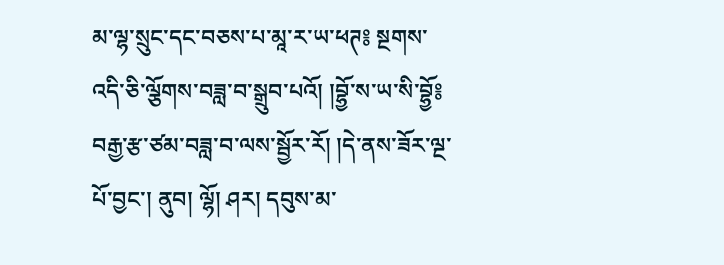མ་ལྷ་སྲུང་དང་བཅས་པ་མཱ་ར་ཡ་ཕཊ༔ སྔགས་འདི་ཅི་ལྕོགས་བཟླ་བ་སྒྲུབ་པའོ། །བྷྱོ་ས་ཡ་སི་བྷྱོ༔ བརྒྱ་རྩ་ཙམ་བཟླ་བ་ལས་སྦྱོར་རོ། །དེ་ནས་ཟོར་ལྔ་པོ་བྱང་། ནུབ། ལྷོ། ཤར། དབུས་མ་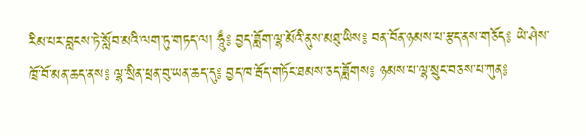རིམ་པར་བླངས་ཏེ་སློབ་མའི་ལག་ཏུ་གཏད་ལ། ཧཱུྃ༔ བྱད་ཟློག་ལྷ་མོའི་ནུས་མཐུ་ཡིས༔ བན་བོན་ཉམས་པ་རྩད་ནས་གཅོད༔ ཡེ་ཤེས་ཁྲོ་བོ་མན་ཆད་ནས༔ ལྷ་སྲིན་ཕྲན་བུ་ཡན་ཆད་དུ༔ བྱད་ཁ་རྦོད་གཏོང་ཐམས་ཅད་ཟློགས༔ ཉམས་པ་ལྷ་སྲུང་བཅས་པ་ཀུན༔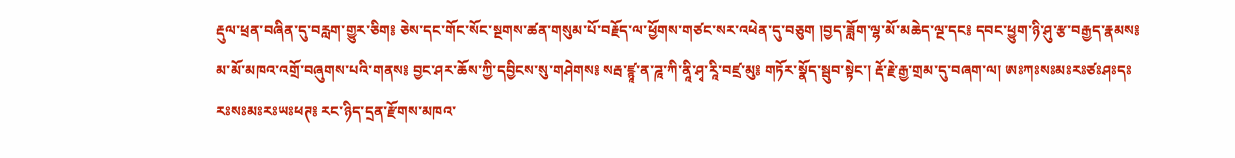རྡུལ་ཕྲན་བཞིན་དུ་བརླག་གྱུར་ཅིག༔ ཅེས་དང་གོང་སོང་སྔགས་ཚན་གསུམ་པོ་བརྗོད་ལ་ཕྱོགས་གཙང་སར་འཕེན་དུ་བཅུག །བྱད་ཟློག་ལྷ་མོ་མཆེད་ལྔ་དང༔ དབང་ཕྱུག་ཉི་ཤུ་རྩ་བརྒྱད་རྣམས༔ མ་མོ་མཁའ་འགྲོ་བཞུགས་པའི་གནས༔ བྱང་ཤར་ཆོས་ཀྱི་དབྱིངས་སུ་གཤེགས༔ སརྦ་ཛྙཱ་ན་ཌཱ་ཀི་ནཱི་ཤྭ་རཱི་བཛྲ་མུ༔ གཏོར་སྣོད་སྦུབ་སྟེང་། རྡོ་རྗེ་རྒྱ་གྲམ་དུ་བཞག་ལ། ཨཿཀཿསཿམཿརཿཙཿཤཿདཿརཿསཿམཿརཿཡཿཕཊ༔ རང་ཉིད་དྲན་རྫོགས་མཁའ་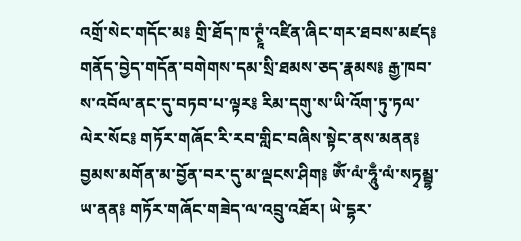འགྲོ་སེང་གདོང་མ༔ གྲི་ཐོད་ཁ་ཊྭཱཾ་འཛིན་ཞིང་གར་ཐབས་མཛད༔ གནོད་བྱེད་གདོན་བགེགས་དམ་སྲི་ཐམས་ཅད་རྣམས༔ རྒྱ་ཁབ་ས་འབོལ་ནང་དུ་བཏབ་པ་ལྟར༔ རིམ་དགུ་ས་ཡི་འོག་ཏུ་ཏལ་ལེར་སོང༔ གཏོར་གཞོང་རི་རབ་གླིང་བཞིས་སྟེང་ནས་མནན༔ བྱམས་མགོན་མ་བྱོན་བར་དུ་མ་ལྡངས་ཤིག༔ ཨོཾ་ལཾ་ཧཱུྃ་ལཾ་སཏྭམྦྷ་ཡ་ནན༔ གཏོར་གཞོང་གཟེད་ལ་འབྲུ་འཐོར། ཡེ་དྷར་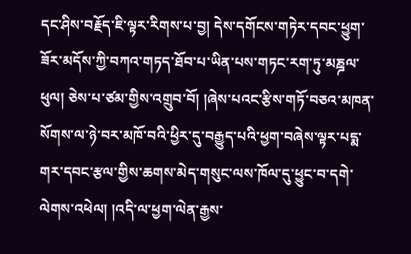དང་ཤིས་བརྗོད་ཇི་ལྟར་རིགས་པ་བྱ། དེས་དགོངས་གཏེར་དབང་ཕྱུག་ཟོར་མདོས་ཀྱི་བཀའ་གཏད་ཐོབ་པ་ཡིན་པས་གཏང་རག་ཏུ་མཎྜལ་ཕུལ། ཅེས་པ་ཙམ་གྱིས་འགྲུབ་བོ། །ཞེས་པའང་རྩིས་གཏོ་བཅའ་མཁན་སོགས་ལ་ཉེ་བར་མཁོ་བའི་ཕྱིར་དུ་བརྒྱུད་པའི་ཕྱག་བཞེས་ལྟར་པདྨ་གར་དབང་རྩལ་གྱིས་ཆགས་མེད་གསུང་ལས་ཁོལ་དུ་ཕྱུང་བ་དགེ་ལེགས་འཕེལ། །འདི་ལ་ཕྱག་ལེན་རྒྱས་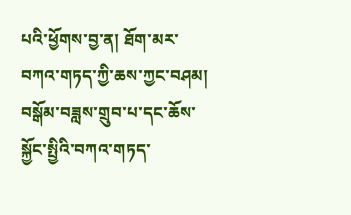པའི་ཕྱོགས་བྱ་ན། ཐོག་མར་བཀའ་གཏད་ཀྱི་ཆས་ཀྱང་བཤམ། བསྒོམ་བཟླས་གྲུབ་པ་དང་ཆོས་སྐྱོང་སྤྱིའི་བཀའ་གཏད་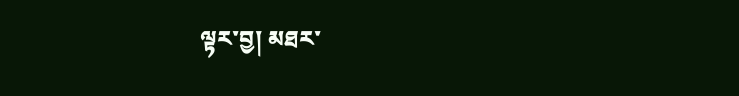ལྟར་བྱ། མཐར་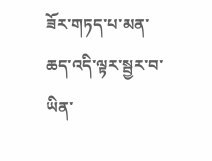ཟོར་གཏད་པ་མན་ཆད་འདི་ལྟར་སྦྱར་བ་ཡིན་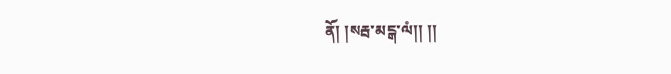ནོ། །སརྦ་མངྒ་ལཾ།། །།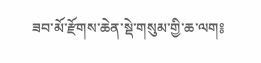ཟབ་མོ་རྫོགས་ཆེན་སྡེ་གསུམ་གྱི་ཆ་ལག༔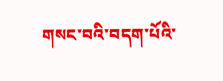གསང་བའི་བདག་པོའི་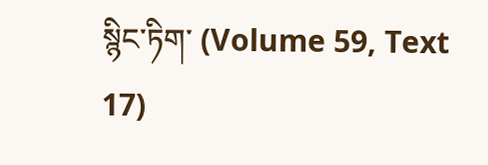སྙིང་ཏིག་ (Volume 59, Text 17)